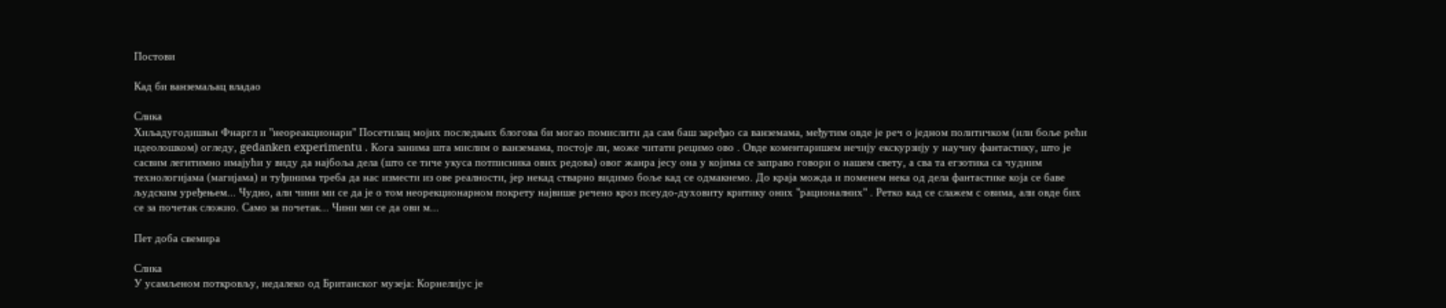Постови

Кад би ванземаљац владао

Слика
Хиљадугодишњи Фнаргл и "неореакционари" Посетилац мојих последњих блогова би могао помислити да сам баш заређао са ванземама, међутим овде је реч о једном политичком (или боље рећи идеолошком) огледу, gedanken experimentu . Кога занима шта мислим о ванземама, постоје ли, може читати рецимо ово . Овде коментаришем нечију екскурзију у научну фантастику, што је сасвим легитимно имајући у виду да најбоља дела (што се тиче укуса потписника ових редова) овог жанра јесу она у којима се заправо говори о нашем свету, а сва та егзотика са чудним технологијама (магијама) и туђинима треба да нас измести из ове реалности, јер некад стварно видимо боље кад се одмакнемо. До краја можда и поменем нека од дела фантастике која се баве људским уређењем... Чудно, али чини ми се да је о том неорекционарном покрету највише речено кроз псеудо-духовиту критику оних "рационалних" . Ретко кад се слажем с овима, али овде бих се за почетак сложио. Само за почетак... Чини ми се да ови м...

Пет доба свемира

Слика
У усамљеном поткровљу, недалеко од Британског музеја: Корнелијус је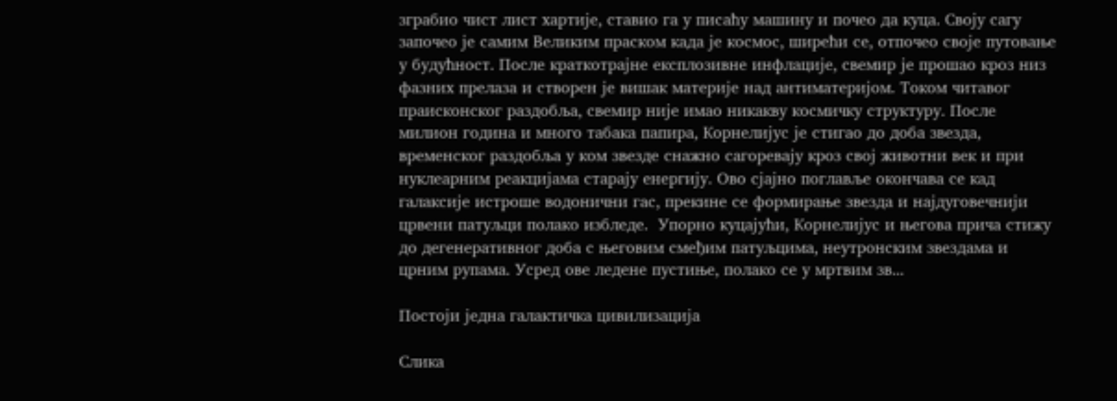зграбио чист лист хартије, ставио га у писаћу машину и почео да куца. Своју сагу започео је самим Великим праском када је космос, ширећи се, отпочео своје путовање у будућност. После краткотрајне експлозивне инфлације, свемир је прошао кроз низ фазних прелаза и створен је вишак материје над антиматеријом. Током читавог праисконског раздобља, свемир није имао никакву космичку структуру. После милион година и много табака папира, Корнелијус је стигао до доба звезда, временског раздобља у ком звезде снажно сагоревају кроз свој животни век и при нуклеарним реакцијама старају енергију. Ово сјајно поглавље окончава се кад галаксије истроше водонични гас, прекине се формирање звезда и најдуговечнији црвени патуљци полако избледе.  Упорно куцајући, Корнелијус и његова прича стижу до дегенеративног доба с његовим смеђим патуљцима, неутронским звездама и црним рупама. Усред ове ледене пустиње, полако се у мртвим зв...

Постоји једна галактичка цивилизација

Слика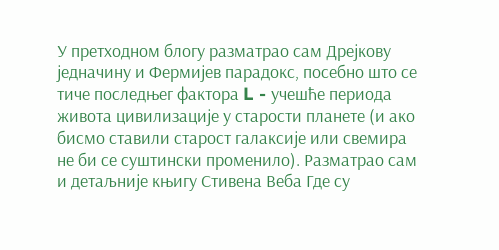У претходном блогу разматрао сам Дрејкову једначину и Фермијев парадокс, посебно што се тиче последњег фактора L - учешће периода живота цивилизације у старости планете (и ако бисмо ставили старост галаксије или свемира не би се суштински променило). Разматрао сам и детаљније књигу Стивена Веба Где су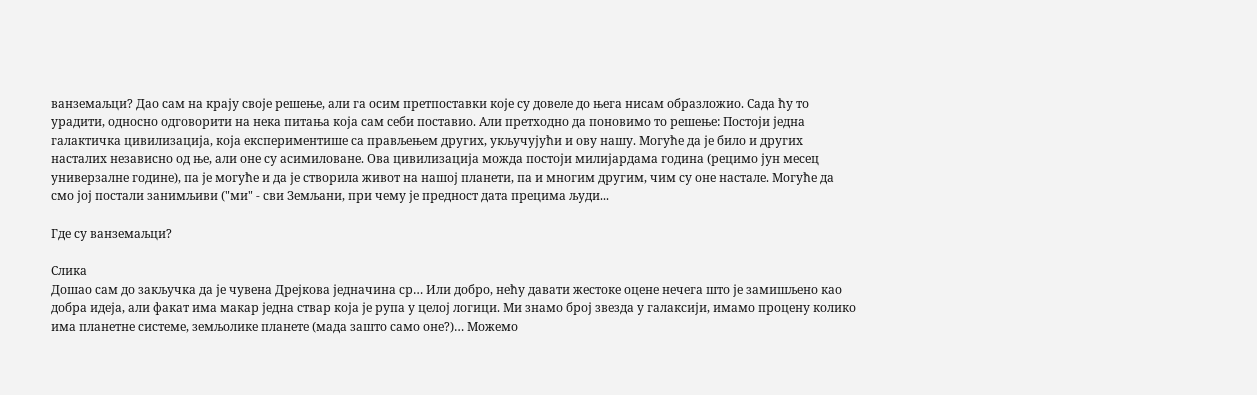ванземаљци? Дао сам на крају своје решење, али га осим претпоставки које су довеле до њега нисам образложио. Сада ћу то урадити, односно одговорити на нека питања која сам себи поставио. Али претходно да поновимо то решење: Постоји једна галактичка цивилизација, која експериментише са прављењем других, укључујући и ову нашу. Могуће да је било и других насталих независно од ње, али оне су асимиловане. Ова цивилизација можда постоји милијардама година (рецимо јун месец универзалне године), па је могуће и да је створила живот на нашој планети, па и многим другим, чим су оне настале. Могуће да смо јој постали занимљиви ("ми" - сви Земљани, при чему је предност дата прецима људи...

Где су ванземаљци?

Слика
Дошао сам до закључка да је чувена Дрејкова једначина ср… Или добро, нећу давати жестоке оцене нечега што је замишљено као добра идеја, али факат има макар једна ствар која је рупа у целој логици. Ми знамо број звезда у галаксији, имамо процену колико има планетне системе, земљолике планете (мада зашто само оне?)… Можемо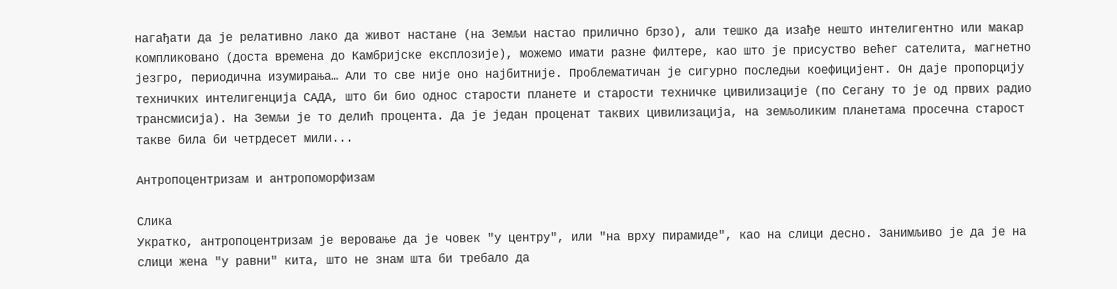нагађати да је релативно лако да живот настане (на Земљи настао прилично брзо), али тешко да изађе нешто интелигентно или макар компликовано (доста времена до Камбријске експлозије), можемо имати разне филтере, као што је присуство већег сателита, магнетно језгро, периодична изумирања… Али то све није оно најбитније. Проблематичан је сигурно последњи коефицијент. Он даје пропорцију техничких интелигенција САДА, што би био однос старости планете и старости техничке цивилизације (по Сегану то је од првих радио трансмисија). На Земљи је то делић процента. Да је један проценат таквих цивилизација, на земљоликим планетама просечна старост такве била би четрдесет мили...

Антропоцентризам и антропоморфизам

Слика
Укратко, антропоцентризам је веровање да је човек "у центру", или "на врху пирамиде", као на слици десно. Занимљиво је да је на слици жена "у равни" кита, што не знам шта би требало да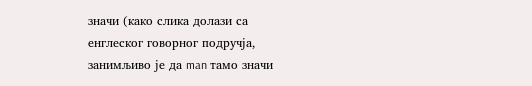значи (како слика долази са енглеског говорног подручја, занимљиво је да man тамо значи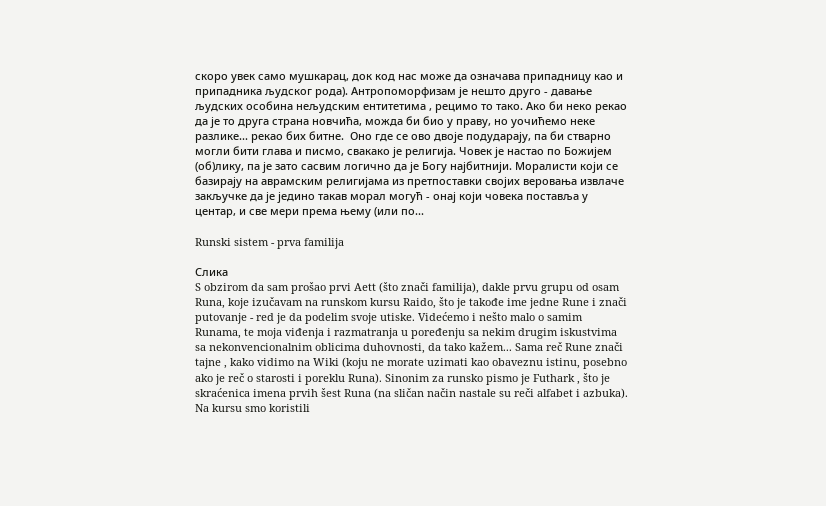скоро увек само мушкарац, док код нас може да означава припадницу као и припадника људског рода). Антропоморфизам је нешто друго - давање људских особина нељудским ентитетима , рецимо то тако. Ако би неко рекао да је то друга страна новчића, можда би био у праву, но уочићемо неке разлике... рекао бих битне.  Оно где се ово двоје подударају, па би стварно могли бити глава и писмо, свакако је религија. Човек је настао по Божијем (об)лику, па је зато сасвим логично да је Богу најбитнији. Моралисти који се базирају на аврамским религијама из претпоставки својих веровања извлаче закључке да је једино такав морал могућ - онај који човека поставља у центар, и све мери према њему (или по...

Runski sistem - prva familija

Слика
S obzirom da sam prošao prvi Aett (što znači familija), dakle prvu grupu od osam Runa, koje izučavam na runskom kursu Raido, što je takođe ime jedne Rune i znači putovanje - red je da podelim svoje utiske. Videćemo i nešto malo o samim Runama, te moja viđenja i razmatranja u poređenju sa nekim drugim iskustvima sa nekonvencionalnim oblicima duhovnosti, da tako kažem... Sama reč Rune znači tajne , kako vidimo na Wiki (koju ne morate uzimati kao obaveznu istinu, posebno ako je reč o starosti i poreklu Runa). Sinonim za runsko pismo je Futhark , što je skraćenica imena prvih šest Runa (na sličan način nastale su reči alfabet i azbuka). Na kursu smo koristili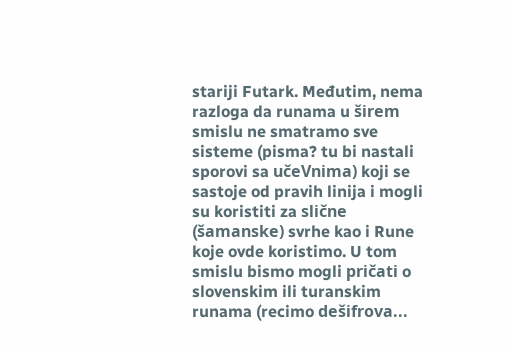stariji Futark. Međutim, nema razloga da runama u širem smislu ne smatramo sve sisteme (pisma? tu bi nastali sporovi sa učeVnima) koji se sastoje od pravih linija i mogli su koristiti za slične (šamanske) svrhe kao i Rune koje ovde koristimo. U tom smislu bismo mogli pričati o slovenskim ili turanskim runama (recimo dešifrova...